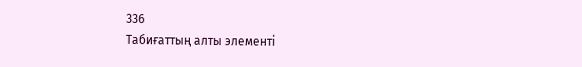336
Табиғаттың алты элементі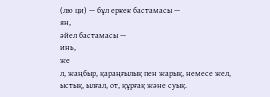(лю ци) — бұл еркек бастамасы —
ян,
әйел бастамасы —
инь,
же
л, жаңбыр, қараңғылық пен жарық, немесе жел, ыстық, ылғал, от, құрғақ және суық.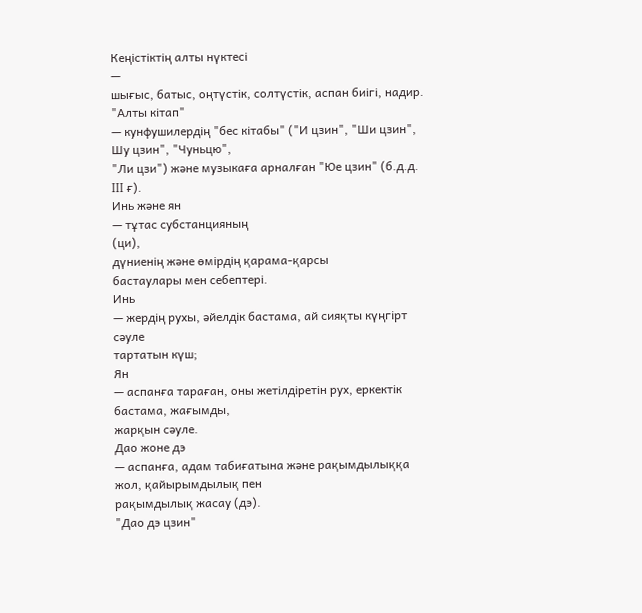Кеңістіктің алты нүктесі
—
шығыс, батыс, оңтүстік, солтүстік, аспан биігі, надир.
"Алты кітап"
— кунфушилердің "бес кітабы" ("И цзин", "Ши цзин", Шу цзин", "Чуньцю",
"Ли цзи") және музыкаға арналған "Юе цзин" (б.д.д. III ғ).
Инь және ян
— тұтас субстанцияның
(ци),
дүниенің және өмірдің қарама-қарсы
бастаулары мен себептері.
Инь
— жердің рухы, әйелдік бастама, ай сияқты күңгірт сәуле
тартатын күш;
Ян
— аспанға тараған, оны жетілдіретін рух, еркектік бастама, жағымды,
жарқын сәуле.
Дао жоне дэ
— аспанға, адам табиғатына және рақымдылыққа жол, қайырымдылық пен
рақымдылық жасау (дэ).
"Дао дэ цзин"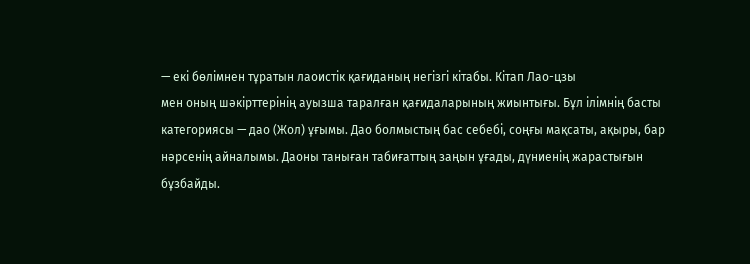— екі бөлімнен тұратын лаоистік қағиданың негізгі кітабы. Кітап Лао-цзы
мен оның шәкірттерінің ауызша таралған қағидаларының жиынтығы. Бұл ілімнің басты
категориясы — дао (Жол) ұғымы. Дао болмыстың бас себебі, соңғы мақсаты, ақыры, бар
нәрсенің айналымы. Даоны таныған табиғаттың заңын ұғады, дүниенің жарастығын
бұзбайды.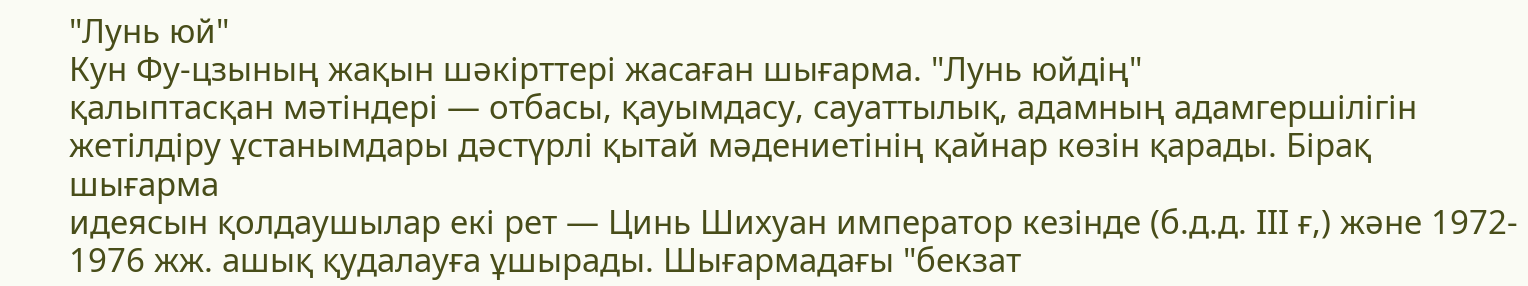"Лунь юй"
Кун Фу-цзының жақын шәкірттері жасаған шығарма. "Лунь юйдің"
қалыптасқан мәтіндері — отбасы, қауымдасу, сауаттылық, адамның адамгершілігін
жетілдіру ұстанымдары дәстүрлі қытай мәдениетінің қайнар көзін қарады. Бірақ шығарма
идеясын қолдаушылар екі рет — Цинь Шихуан император кезінде (б.д.д. III ғ,) және 1972-
1976 жж. ашық қудалауға ұшырады. Шығармадағы "бекзат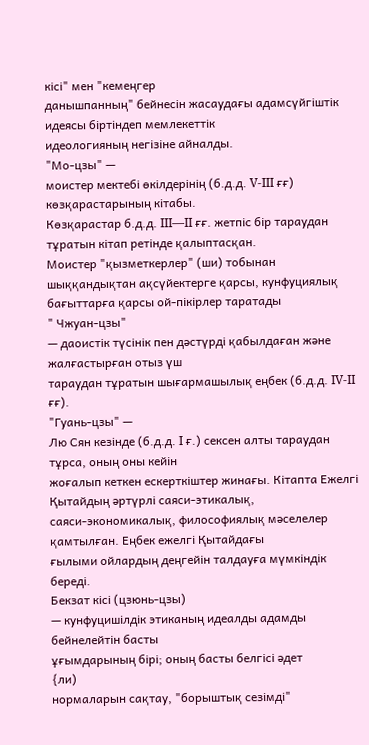кісі" мен "кемеңгер
данышпанның" бейнесін жасаудағы адамсүйгіштік идеясы біртіндеп мемлекеттік
идеологияның негізіне айналды.
"Мо-цзы" —
моистер мектебі өкілдерінің (б.д.д. V-III ғғ) көзқарастарының кітабы.
Көзқарастар б.д.д. III—II ғғ. жетпіс бір тараудан тұратын кітап ретінде қалыптасқан.
Моистер "қызметкерлер" (ши) тобынан шыққандықтан ақсүйектерге қарсы, кунфуциялық
бағыттарға қарсы ой-пікірлер таратады
" Чжуан-цзы"
— даоистік түсінік пен дәстүрді қабылдаған және жалғастырған отыз үш
тараудан тұратын шығармашылық еңбек (б.д.д. IV-II ғғ).
"Гуань-цзы" —
Лю Сян кезінде (б.д.д. I ғ.) сексен алты тараудан тұрса, оның оны кейін
жоғалып кеткен ескерткіштер жинағы. Кітапта Ежелгі Қытайдың әртүрлі саяси-этикалық,
саяси-экономикалық, философиялық мәселелер қамтылған. Еңбек ежелгі Қытайдағы
ғылыми ойлардың деңгейін талдауға мүмкіндік береді.
Бекзат кісі (цзюнь-цзы)
— кунфуцишілдік этиканың идеалды адамды бейнелейтін басты
ұғымдарының бірі; оның басты белгісі әдет
{ли)
нормаларын сақтау, "борыштық сезімді"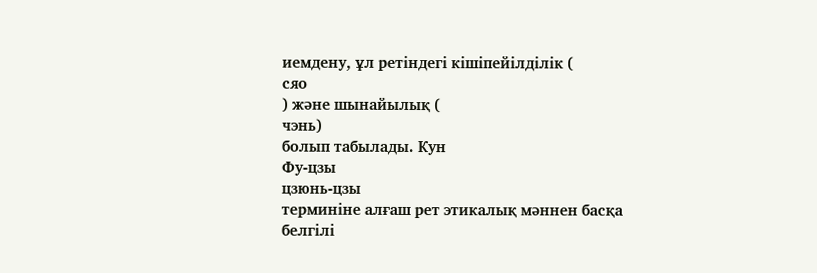иемдену, ұл ретіндегі кішіпейілділік (
сяо
) және шынайылық (
чэнь)
болып табылады. Кун
Фу-цзы
цзюнь-цзы
терминіне алғаш рет этикалық мәннен басқа белгілі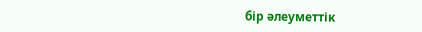бір әлеуметтік